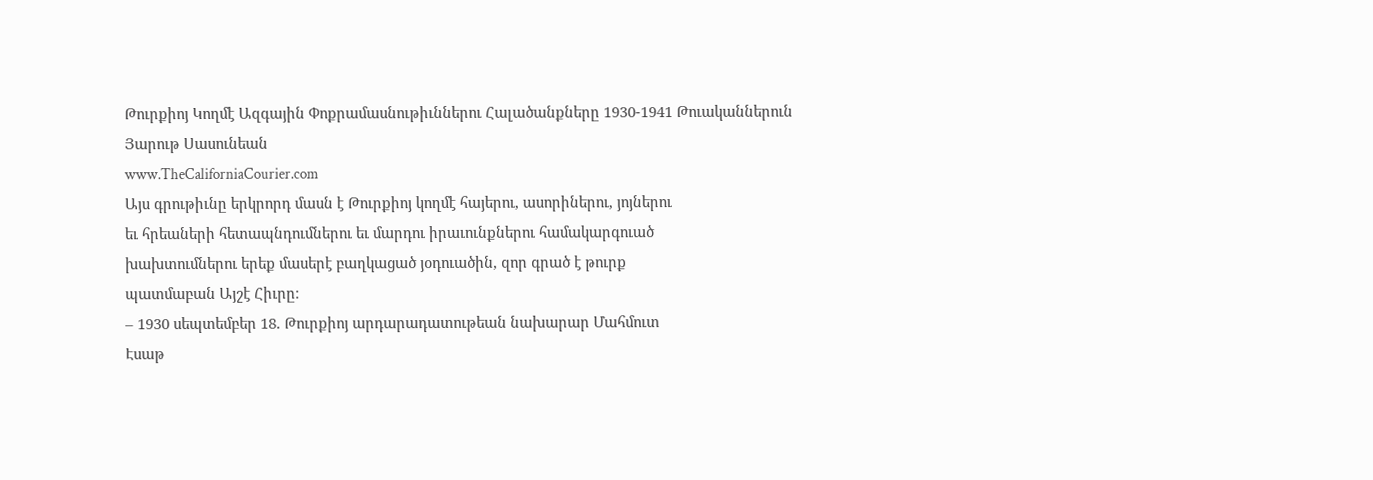Թուրքիոյ Կողմէ Ազգային Փոքրամասնութիւններու Հալածանքները 1930-1941 Թուականներուն
Յարութ Սասունեան
www.TheCaliforniaCourier.com
Այս գրութիւնը երկրորդ մասն է Թուրքիոյ կողմէ հայերու, ասորիներու, յոյներու
եւ հրեաների հետապնդումներու եւ մարդու իրաւունքներու համակարգուած
խախտումներու երեք մասերէ բաղկացած յօդուածին, զոր գրած է թուրք
պատմաբան Այշէ Հիւրը։
– 1930 սեպտեմբեր 18. Թուրքիոյ արդարադատութեան նախարար Մահմուտ
Էսաթ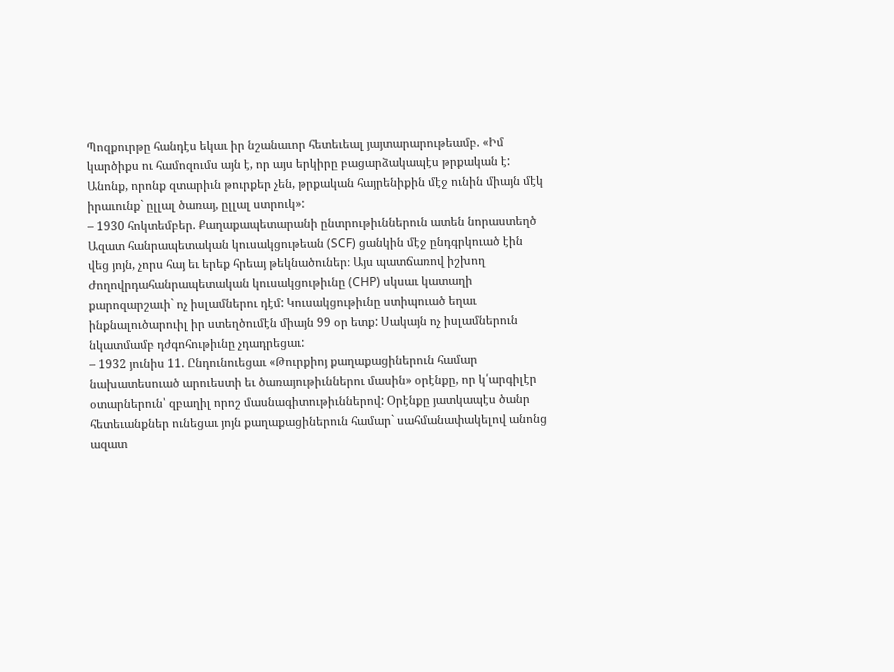Պոզքուրթը հանդէս եկաւ իր նշանաւոր հետեւեալ յայտարարութեամբ. «Իմ
կարծիքս ու համոզումս այն է, որ այս երկիրը բացարձակապէս թրքական է:
Անոնք, որոնք զտարիւն թուրքեր չեն, թրքական հայրենիքին մէջ ունին միայն մէկ
իրաւունք` ըլլալ ծառայ, ըլլալ ստրուկ»:
– 1930 հոկտեմբեր. Քաղաքապետարանի ընտրութիւններուն ատեն նորաստեղծ
Ազատ հանրապետական կուսակցութեան (SCF) ցանկին մէջ ընդգրկուած էին
վեց յոյն, չորս հայ եւ երեք հրեայ թեկնածուներ։ Այս պատճառով իշխող
Ժողովրդահանրապետական կուսակցութիւնը (CHP) սկսաւ կատաղի
քարոզարշաւի` ոչ իսլամներու դէմ: Կուսակցութիւնը ստիպուած եղաւ
ինքնալուծարուիլ իր ստեղծումէն միայն 99 օր ետք: Սակայն ոչ իսլամներուն
նկատմամբ դժգոհութիւնը չդադրեցաւ:
– 1932 յունիս 11. Ընդունուեցաւ «Թուրքիոյ քաղաքացիներուն համար
նախատեսուած արուեստի եւ ծառայութիւններու մասին» օրէնքը, որ կ՛արգիլէր
օտարներուն՝ զբաղիլ որոշ մասնագիտութիւններով: Օրէնքը յատկապէս ծանր
հետեւանքներ ունեցաւ յոյն քաղաքացիներուն համար` սահմանափակելով անոնց
ազատ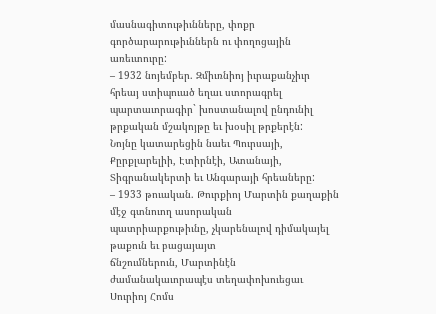մասնագիտութիւնները, փոքր գործարարութիւններն ու փողոցային
առեւտուրը:
– 1932 նոյեմբեր. Զմիւռնիոյ իւրաքանչիւր հրեայ ստիպուած եղաւ ստորագրել
պարտաւորագիր` խոստանալով ընդունիլ թրքական մշակոյթը եւ խօսիլ թրքերէն:
Նոյնը կատարեցին նաեւ Պուրսայի, Քըրքլարելիի, Էտիրնէի, Ատանայի,
Տիգրանակերտի եւ Անգարայի հրեաները:
– 1933 թուական. Թուրքիոյ Մարտին քաղաքին մէջ գտնուող ասորական
պատրիարքութիւնը, չկարենալով դիմակայել թաքուն եւ բացայայտ
ճնշումներուն, Մարտինէն ժամանակաւորապէս տեղափոխուեցաւ Սուրիոյ Հոմս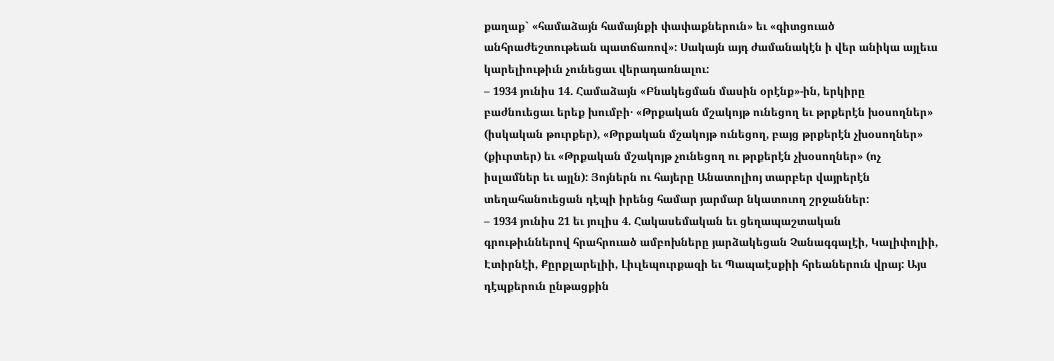քաղաք` «համաձայն համայնքի փափաքներուն» եւ «գիտցուած
անհրաժեշտութեան պատճառով»: Սակայն այդ ժամանակէն ի վեր անիկա այլեւս
կարելիութիւն չունեցաւ վերադառնալու:
– 1934 յունիս 14. Համաձայն «Բնակեցման մասին օրէնք»-ին, երկիրը
բաժնուեցաւ երեք խումբի․ «Թրքական մշակոյթ ունեցող եւ թրքերէն խօսողներ»
(իսկական թուրքեր), «Թրքական մշակոյթ ունեցող, բայց թրքերէն չխօսողներ»
(քիւրտեր) եւ «Թրքական մշակոյթ չունեցող ու թրքերէն չխօսողներ» (ոչ
իսլամներ եւ այլն): Յոյներն ու հայերը Անատոլիոյ տարբեր վայրերէն
տեղահանուեցան դէպի իրենց համար յարմար նկատուող շրջաններ:
– 1934 յունիս 21 եւ յուլիս 4. Հակասեմական եւ ցեղապաշտական
գրութիւններով հրահրուած ամբոխները յարձակեցան Չանագգալէի, Կալիփոլիի,
Էտիրնէի, Քըրքլարելիի, Լիւլեպուրքազի եւ Պապաէսքիի հրեաներուն վրայ: Այս
դէպքերուն ընթացքին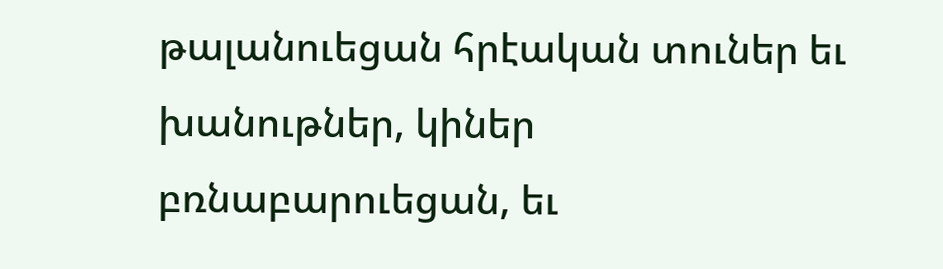թալանուեցան հրէական տուներ եւ խանութներ, կիներ
բռնաբարուեցան, եւ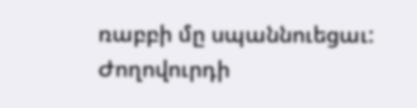ռաբբի մը սպաննուեցաւ: Ժողովուրդի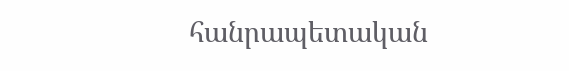հանրապետական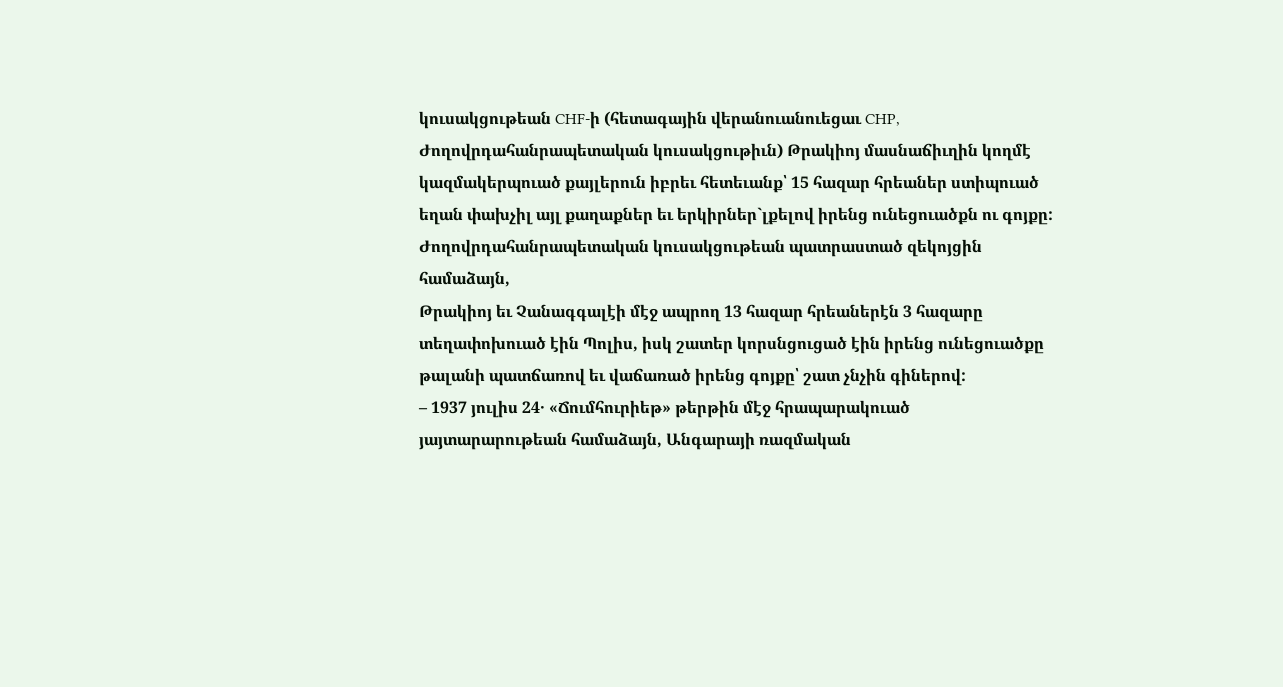կուսակցութեան CHF-ի (հետագային վերանուանուեցաւ CHP,
Ժողովրդահանրապետական կուսակցութիւն) Թրակիոյ մասնաճիւղին կողմէ
կազմակերպուած քայլերուն իբրեւ հետեւանք՝ 15 հազար հրեաներ ստիպուած
եղան փախչիլ այլ քաղաքներ եւ երկիրներ`լքելով իրենց ունեցուածքն ու գոյքը:
Ժողովրդահանրապետական կուսակցութեան պատրաստած զեկոյցին համաձայն,
Թրակիոյ եւ Չանագգալէի մէջ ապրող 13 հազար հրեաներէն 3 հազարը
տեղափոխուած էին Պոլիս, իսկ շատեր կորսնցուցած էին իրենց ունեցուածքը
թալանի պատճառով եւ վաճառած իրենց գոյքը՝ շատ չնչին գիներով:
– 1937 յուլիս 24․ «Ճումհուրիեթ» թերթին մէջ հրապարակուած
յայտարարութեան համաձայն, Անգարայի ռազմական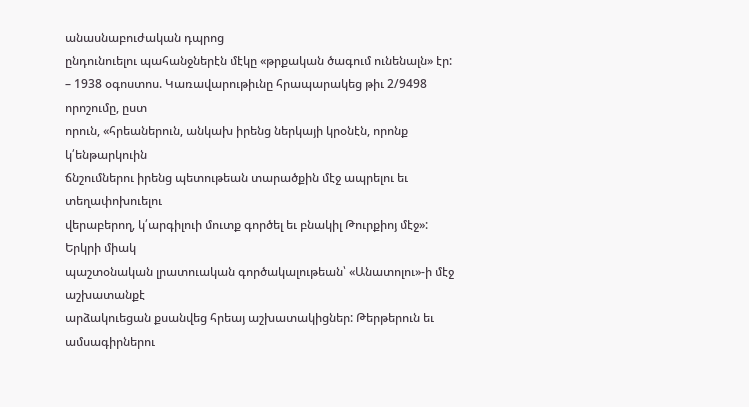անասնաբուժական դպրոց
ընդունուելու պահանջներէն մէկը «թրքական ծագում ունենալն» էր:
– 1938 օգոստոս. Կառավարութիւնը հրապարակեց թիւ 2/9498 որոշումը, ըստ
որուն, «հրեաներուն, անկախ իրենց ներկայի կրօնէն, որոնք կ՛ենթարկուին
ճնշումներու իրենց պետութեան տարածքին մէջ ապրելու եւ տեղափոխուելու
վերաբերող, կ՛արգիլուի մուտք գործել եւ բնակիլ Թուրքիոյ մէջ»: Երկրի միակ
պաշտօնական լրատուական գործակալութեան՝ «Անատոլու»-ի մէջ աշխատանքէ
արձակուեցան քսանվեց հրեայ աշխատակիցներ: Թերթերուն եւ ամսագիրներու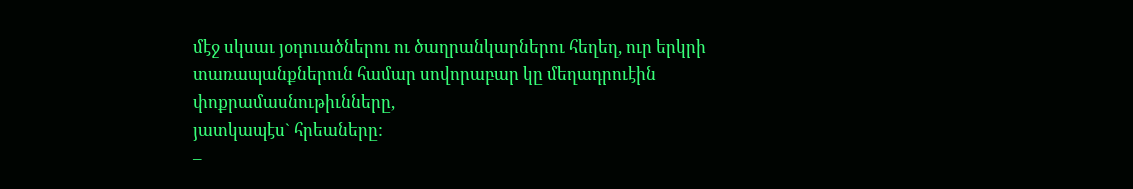մէջ սկսաւ յօդուածներու ու ծաղրանկարներու հեղեղ, ուր երկրի
տառապանքներուն համար սովորաբար կը մեղադրուէին փոքրամասնութիւնները,
յատկապէս` հրեաները:
–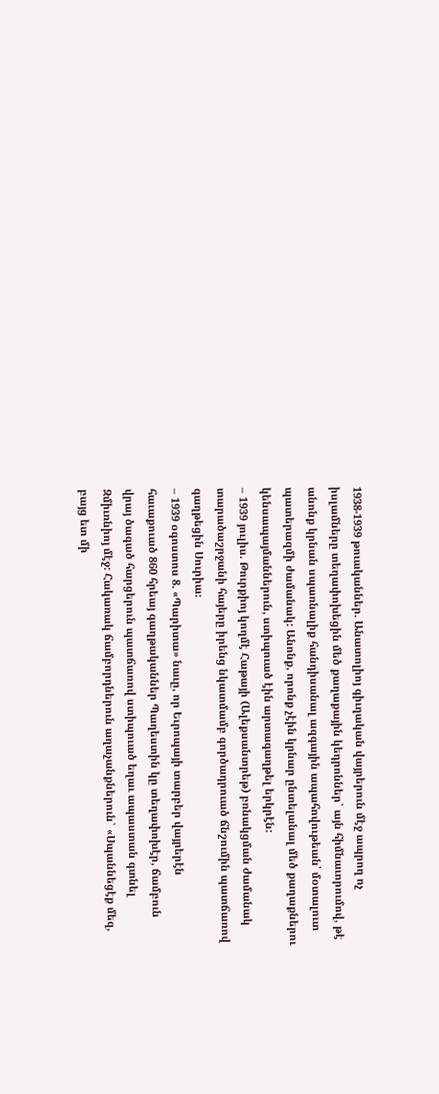1938-1939 թուականներ. Անատոլիոյ գիւղական վայրերուն մէջ ապրող ոչ
իսլամները տեղափոխեցին մեծ քաղաքային կեդրոններ` այն հիմնաւորումով, թէ
անոնք կրնան սպառնալիք հանդիսանալ ազգային ապահովութեան՝ մօտալուտ
պատերազմի ժամանակ: Անոնք, որոնք չէին կրնար ընտելանալ մեծ քաղաքներու
կենսապայմաններուն, ստիպուած էին արտագաղթել երկրէն:
– 1939 յուլիս. Թուրքիոյ կողմէ Հաթայի (Ալեքսանտրեթ) բռնակցման ժամանակ
տարածաշրջանի հայերը իրենց նկատմամբ գործադրուած ճնշումին պատճառով
գաղթեցին Սուրիա։
– 1939 օգոստոս 8. «Պարիտա» նաւը, որ Եւրոպայի տարբեր վայրերէն
հաւաքուած 860 հրեայ գաղթականներ Պաղեստին կը տեղափոխէր, ճամբուն
վրայ ծագած հարցերուն պատճառով ստիպուած եղաւ ապաստան գտնել
Զմիւռնիոյ մէջ: Հակառակ ճամբորդներուն աղաչանքներուն` «Սպաննեցէք մեզ,
բայց ետ մի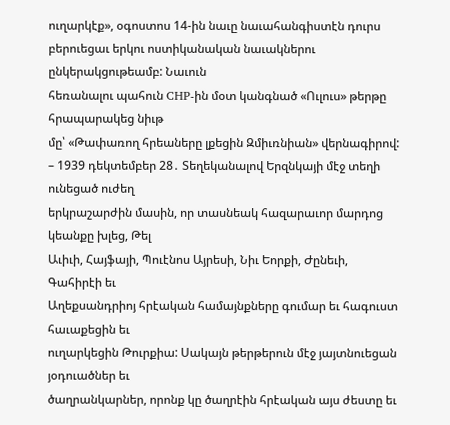ուղարկէք», օգոստոս 14-ին նաւը նաւահանգիստէն դուրս
բերուեցաւ երկու ոստիկանական նաւակներու ընկերակցութեամբ: Նաւուն
հեռանալու պահուն CHP-ին մօտ կանգնած «Ուլուս» թերթը հրապարակեց նիւթ
մը՝ «Թափառող հրեաները լքեցին Զմիւռնիան» վերնագիրով:
– 1939 դեկտեմբեր 28․ Տեղեկանալով Երզնկայի մէջ տեղի ունեցած ուժեղ
երկրաշարժին մասին, որ տասնեակ հազարաւոր մարդոց կեանքը խլեց, Թել
Աւիւի, Հայֆայի, Պուէնոս Այրեսի, Նիւ Եորքի, Ժընեւի, Գահիրէի եւ
Աղեքսանդրիոյ հրէական համայնքները գումար եւ հագուստ հաւաքեցին եւ
ուղարկեցին Թուրքիա: Սակայն թերթերուն մէջ յայտնուեցան յօդուածներ եւ
ծաղրանկարներ, որոնք կը ծաղրէին հրէական այս ժեստը եւ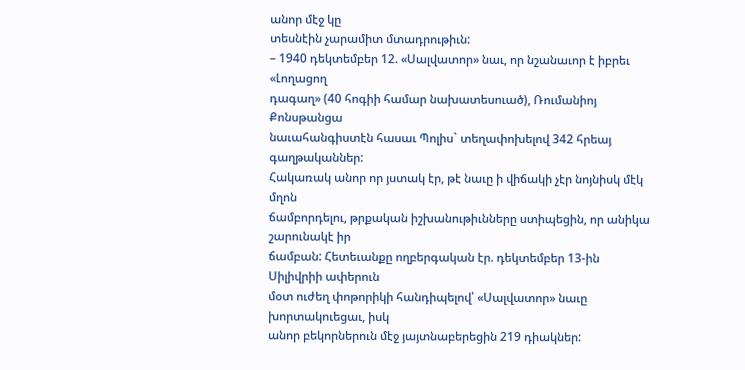անոր մէջ կը
տեսնէին չարամիտ մտադրութիւն:
– 1940 դեկտեմբեր 12. «Սալվատոր» նաւ, որ նշանաւոր է իբրեւ «Լողացող
դագաղ» (40 հոգիի համար նախատեսուած), Ռումանիոյ Քոնսթանցա
նաւահանգիստէն հասաւ Պոլիս` տեղափոխելով 342 հրեայ գաղթականներ:
Հակառակ անոր որ յստակ էր, թէ նաւը ի վիճակի չէր նոյնիսկ մէկ մղոն
ճամբորդելու, թրքական իշխանութիւնները ստիպեցին, որ անիկա շարունակէ իր
ճամբան: Հետեւանքը ողբերգական էր. դեկտեմբեր 13-ին Սիլիվրիի ափերուն
մօտ ուժեղ փոթորիկի հանդիպելով՝ «Սալվատոր» նաւը խորտակուեցաւ, իսկ
անոր բեկորներուն մէջ յայտնաբերեցին 219 դիակներ: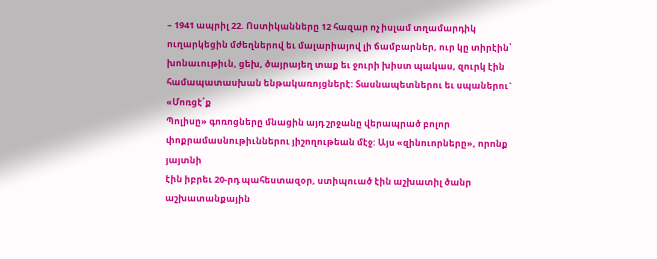– 1941 ապրիլ 22. Ոստիկանները 12 հազար ոչ իսլամ տղամարդիկ
ուղարկեցին մժեղներով եւ մալարիայով լի ճամբարներ, ուր կը տիրէին՝
խոնաւութիւն, ցեխ, ծայրայեղ տաք եւ ջուրի խիստ պակաս, զուրկ էին
համապատասխան ենթակառոյցներէ: Տասնապետներու եւ սպաներու` «Մոռցէ՛ք
Պոլիսը» գոռոցները մնացին այդ շրջանը վերապրած բոլոր
փոքրամասնութիւններու յիշողութեան մէջ: Այս «զինուորները», որոնք յայտնի
էին իբրեւ 20-րդ պահեստազօր, ստիպուած էին աշխատիլ ծանր աշխատանքային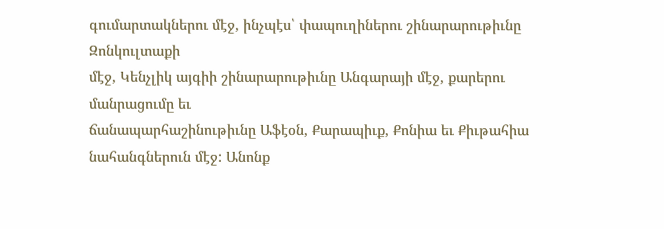գումարտակներու մէջ, ինչպէս՝ փապուղիներու շինարարութիւնը Զոնկուլտաքի
մէջ, Կենչլիկ այգիի շինարարութիւնը Անգարայի մէջ, քարերու մանրացումը եւ
ճանապարհաշինութիւնը Աֆէօն, Քարապիւք, Քոնիա եւ Քիւթահիա
նահանգներուն մէջ: Անոնք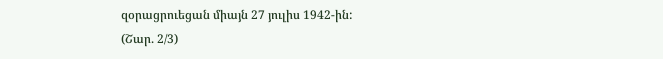զօրացրուեցան միայն 27 յուլիս 1942-ին:
(Շար. 2/3)